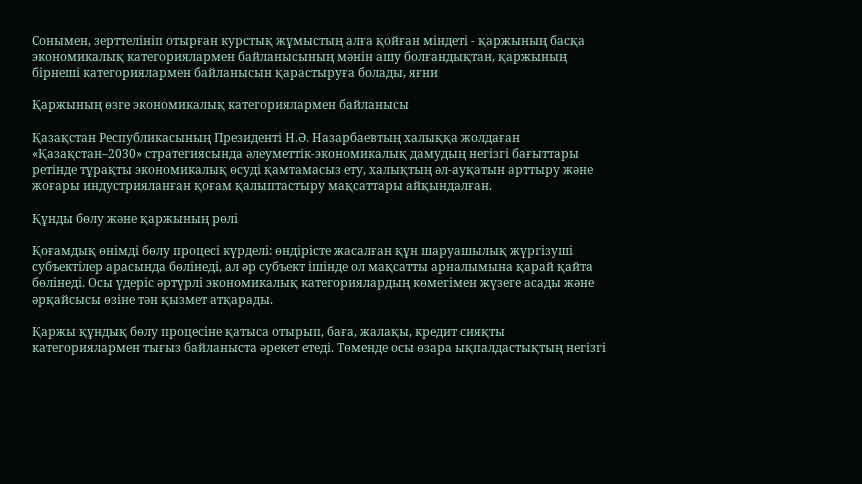Сонымен, зерттелініп отырған курстық жұмыстың алға қойған міндеті - қаржының басқа экономикалық категориялармен байланысының мәнін ашу болғандықтан, қаржының бірнеші категориялармен байланысын қарастыруға болады, яғни

Қаржының өзге экономикалық категориялармен байланысы

Қазақстан Республикасының Президенті Н.Ә. Назарбаевтың халыққа жолдаған «Қазақстан–2030» стратегиясында әлеуметтік-экономикалық дамудың негізгі бағыттары ретінде тұрақты экономикалық өсуді қамтамасыз ету, халықтың әл-ауқатын арттыру және жоғары индустрияланған қоғам қалыптастыру мақсаттары айқындалған.

Құнды бөлу және қаржының рөлі

Қоғамдық өнімді бөлу процесі күрделі: өндірісте жасалған құн шаруашылық жүргізуші субъектілер арасында бөлінеді, ал әр субъект ішінде ол мақсатты арналымына қарай қайта бөлінеді. Осы үдеріс әртүрлі экономикалық категориялардың көмегімен жүзеге асады және әрқайсысы өзіне тән қызмет атқарады.

Қаржы құндық бөлу процесіне қатыса отырып, баға, жалақы, кредит сияқты категориялармен тығыз байланыста әрекет етеді. Төменде осы өзара ықпалдастықтың негізгі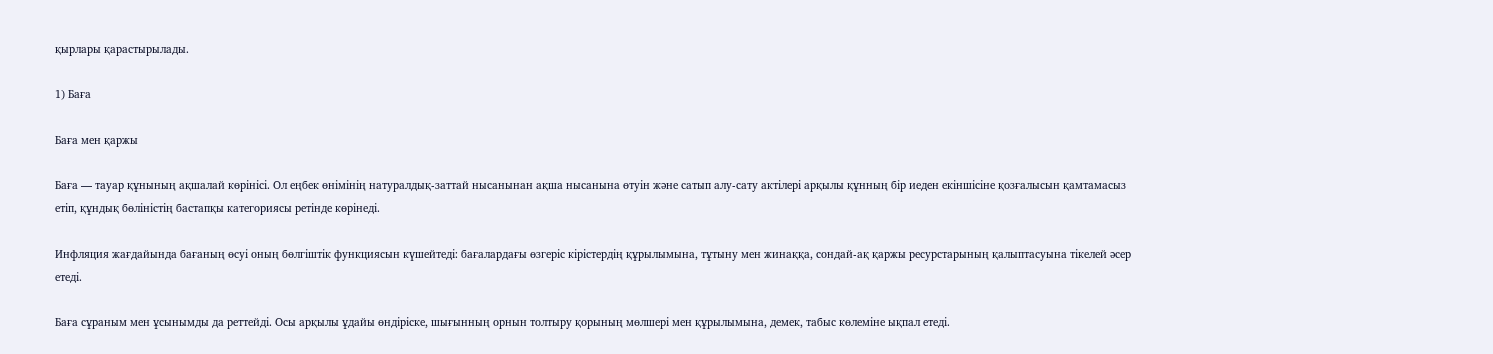қырлары қарастырылады.

1) Баға

Баға мен қаржы

Баға — тауар құнының ақшалай көрінісі. Ол еңбек өнімінің натуралдық-заттай нысанынан ақша нысанына өтуін және сатып алу-сату актілері арқылы құнның бір иеден екіншісіне қозғалысын қамтамасыз етіп, құндық бөліністің бастапқы категориясы ретінде көрінеді.

Инфляция жағдайында бағаның өсуі оның бөлгіштік функциясын күшейтеді: бағалардағы өзгеріс кірістердің құрылымына, тұтыну мен жинаққа, сондай-ақ қаржы ресурстарының қалыптасуына тікелей әсер етеді.

Баға сұраным мен ұсынымды да реттейді. Осы арқылы ұдайы өндіріске, шығынның орнын толтыру қорының мөлшері мен құрылымына, демек, табыс көлеміне ықпал етеді.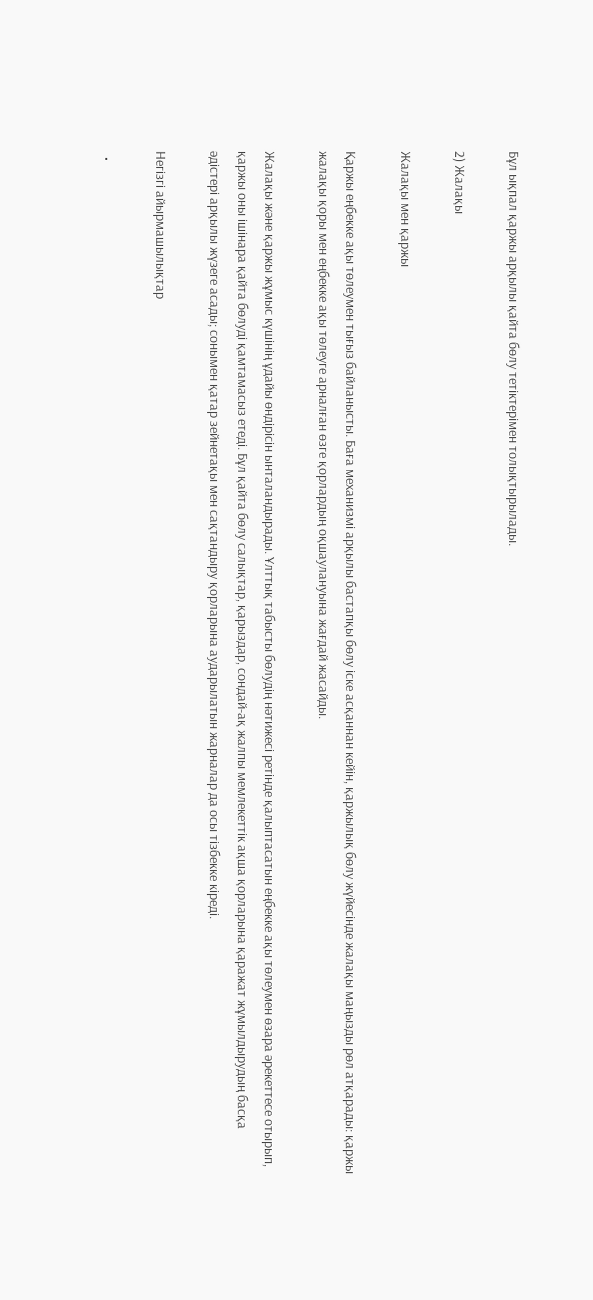Бұл ықпал қаржы арқылы қайта бөлу тетіктерімен толықтырылады.

2) Жалақы

Жалақы мен қаржы

Қаржы еңбекке ақы төлеумен тығыз байланысты. Баға механизмі арқылы бастапқы бөлу іске асқаннан кейін, қаржылық бөлу жүйесінде жалақы маңызды рөл атқарады: қаржы жалақы қоры мен еңбекке ақы төлеуге арналған өзге қорлардың оқшаулануына жағдай жасайды.

Жалақы және қаржы жұмыс күшінің ұдайы өндірісін ынталандырады. Ұлттық табысты бөлудің нәтижесі ретінде қалыптасатын еңбекке ақы төлеумен өзара әрекеттесе отырып, қаржы оны ішінара қайта бөлуді қамтамасыз етеді. Бұл қайта бөлу салықтар, қарыздар, сондай-ақ жалпы мемлекеттік ақша қорларына қаражат жұмылдырудың басқа әдістері арқылы жүзеге асады; сонымен қатар зейнетақы мен сақтандыру қорларына аударылатын жарналар да осы тізбекке кіреді.

Негізгі айырмашылықтар

  •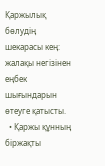Қаржылық бөлудің шекарасы кең: жалақы негізінен еңбек шығындарын өтеуге қатысты.
  • Қаржы құнның біржақты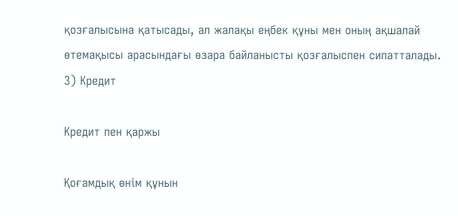қозғалысына қатысады, ал жалақы еңбек құны мен оның ақшалай өтемақысы арасындағы өзара байланысты қозғалыспен сипатталады.
3) Кредит

Кредит пен қаржы

Қоғамдық өнім құнын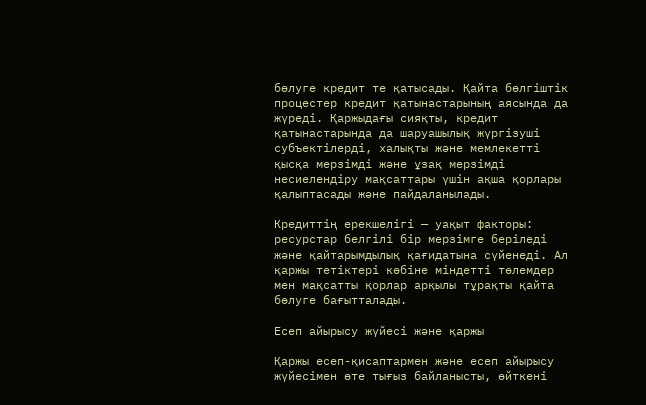бөлуге кредит те қатысады. Қайта бөлгіштік процестер кредит қатынастарының аясында да жүреді. Қаржыдағы сияқты, кредит қатынастарында да шаруашылық жүргізуші субъектілерді, халықты және мемлекетті қысқа мерзімді және ұзақ мерзімді несиелендіру мақсаттары үшін ақша қорлары қалыптасады және пайдаланылады.

Кредиттің ерекшелігі — уақыт факторы: ресурстар белгілі бір мерзімге беріледі және қайтарымдылық қағидатына сүйенеді. Ал қаржы тетіктері көбіне міндетті төлемдер мен мақсатты қорлар арқылы тұрақты қайта бөлуге бағытталады.

Есеп айырысу жүйесі және қаржы

Қаржы есеп-қисаптармен және есеп айырысу жүйесімен өте тығыз байланысты, өйткені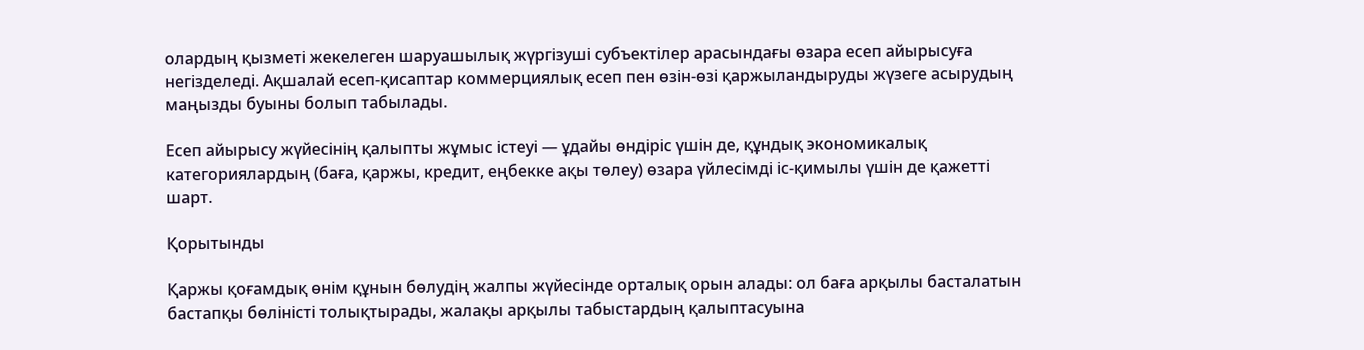олардың қызметі жекелеген шаруашылық жүргізуші субъектілер арасындағы өзара есеп айырысуға негізделеді. Ақшалай есеп-қисаптар коммерциялық есеп пен өзін-өзі қаржыландыруды жүзеге асырудың маңызды буыны болып табылады.

Есеп айырысу жүйесінің қалыпты жұмыс істеуі — ұдайы өндіріс үшін де, құндық экономикалық категориялардың (баға, қаржы, кредит, еңбекке ақы төлеу) өзара үйлесімді іс-қимылы үшін де қажетті шарт.

Қорытынды

Қаржы қоғамдық өнім құнын бөлудің жалпы жүйесінде орталық орын алады: ол баға арқылы басталатын бастапқы бөліністі толықтырады, жалақы арқылы табыстардың қалыптасуына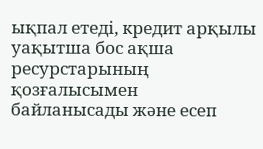ықпал етеді, кредит арқылы уақытша бос ақша ресурстарының қозғалысымен байланысады және есеп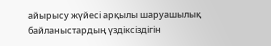айырысу жүйесі арқылы шаруашылық байланыстардың үздіксіздігін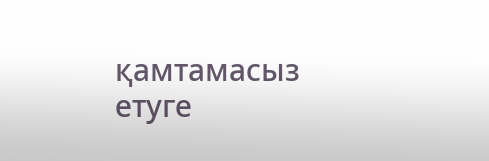қамтамасыз етуге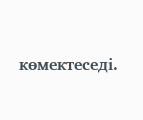көмектеседі.